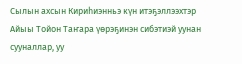Сылын ахсын Кириһиэнньэ күн итэҕэллээхтэр Айыы Тойон Таҥара үөрэҕинэн сибэтиэй уунан сууналлар, уу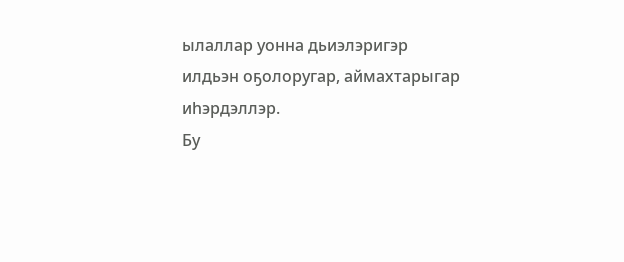ылаллар уонна дьиэлэригэр илдьэн оҕолоругар, аймахтарыгар иһэрдэллэр.
Бу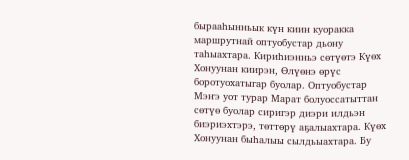бырааһынньык күн киин куоракка маршрутнай оптуобустар дьону таһыахтара. Кириһиэнньэ сөтүөтэ Күөх Хонуунан киирэн, Өлүөнэ өрүс боротуохатыгар буолар. Оптуобустар Мэҥэ уот турар Марат болуоссатыттан сөтүө буолар сиригэр диэри илдьэн биэриэхтэрэ, төттөрү аҕалыахтара. Күөх Хонуунан быһалыы сылдьыахтара. Бу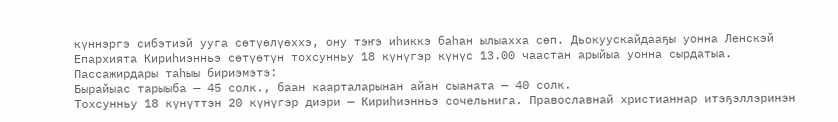күннэргэ сибэтиэй ууга сөтүөлүөххэ, ону тэҥэ иһиккэ баһан ылыахха сөп. Дьокуускайдааҕы уонна Ленскэй Епархията Кириһиэнньэ сөтүөтүн тохсунньу 18 күнүгэр күнүс 13.00 чаастан арыйыа уонна сырдатыа.
Пассажирдары таһыы бириэмэтэ:
Бырайыас тарыыба — 45 солк., баан каарталарынан айан сыаната — 40 солк.
Тохсунньу 18 күнүттэн 20 күнүгэр диэри — Кириһиэнньэ сочельнига. Православнай христианнар итэҕэллэринэн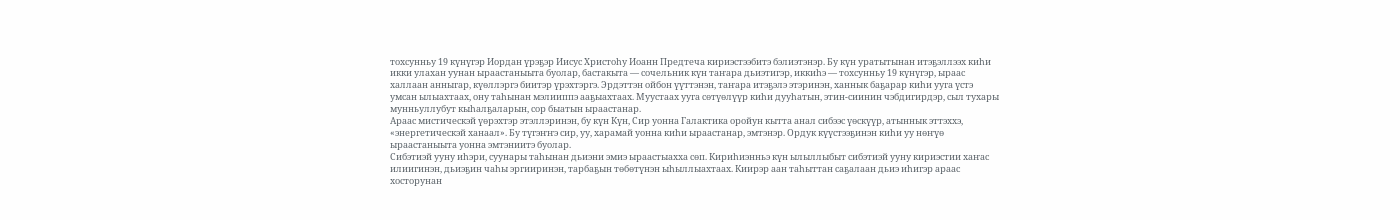тохсунньу 19 күнүгэр Иордан үрэҕэр Иисус Христоһу Иоанн Предтеча кириэстээбитэ бэлиэтэнэр. Бу күн уратытынан итэҕэллээх киһи икки улахан уунан ыраастаныыта буолар, бастакыта — сочельник күн таҥара дьиэтигэр, иккиһэ — тохсунньу 19 күнүгэр, ыраас халлаан анныгар, күөллэргэ биитэр үрэхтэргэ. Эрдэттэн ойбон үүттэнэн, таҥара итэҕэлэ этэринэн, ханнык баҕарар киһи ууга үстэ умсан ылыахтаах, ону таһынан мэлииппэ ааҕыахтаах. Муустаах ууга сөтүөлүүр киһи дууһатын, этин-сиинин чэбдигирдэр, сыл тухары мунньуллубут кыһалҕаларын, сор быатын ыраастанар.
Араас мистическэй үөрэхтэр этэллэринэн, бу күн Күн, Сир уонна Галактика оройун кытта анал сибээс үөскүүр, атыннык эттэххэ, «энергетическэй ханаал». Бу түгэҥҥэ сир, уу, харамай уонна киһи ыраастанар, эмтэнэр. Ордук күүстээҕинэн киһи уу нөҥүө ыраастаныыта уонна эмтэниитэ буолар.
Сибэтиэй ууну иһэри, суунары таһынан дьиэни эмиэ ыраастыахха сөп. Кириһиэнньэ күн ылыллыбыт сибэтиэй ууну кириэстии хаҥас илиигинэн, дьиэҕин чаһы эргииринэн, тарбаҕын төбөтүнэн ыһыллыахтаах. Киирэр аан таһыттан саҕалаан дьиэ иһигэр араас хосторунан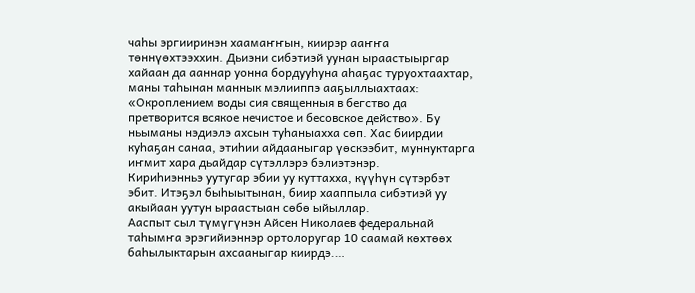чаһы эргииринэн хаамаҥҥын, киирэр ааҥҥа төннүөхтээххин. Дьиэни сибэтиэй уунан ыраастыыргар хайаан да ааннар уонна бордууһуна аһаҕас туруохтаахтар, маны таһынан маннык мэлииппэ ааҕыллыахтаах: «Окроплением воды сия священныя в бегство да претворится всякое нечистое и бесовское действо». Бу ньыманы нэдиэлэ ахсын туһаныахха сөп. Хас биирдии куһаҕан санаа, этиһии айдааныгар үөскээбит, муннуктарга иҥмит хара дьайдар сүтэллэрэ бэлиэтэнэр.
Кириһиэнньэ уутугар эбии уу куттахха, күүһүн сүтэрбэт эбит. Итэҕэл быһыытынан, биир хааппыла сибэтиэй уу акыйаан уутун ыраастыан сөбө ыйыллар.
Ааспыт сыл түмүгүнэн Айсен Николаев федеральнай таһымҥа эрэгийиэннэр ортолоругар 10 саамай көхтөөх баһылыктарын ахсааныгар киирдэ.…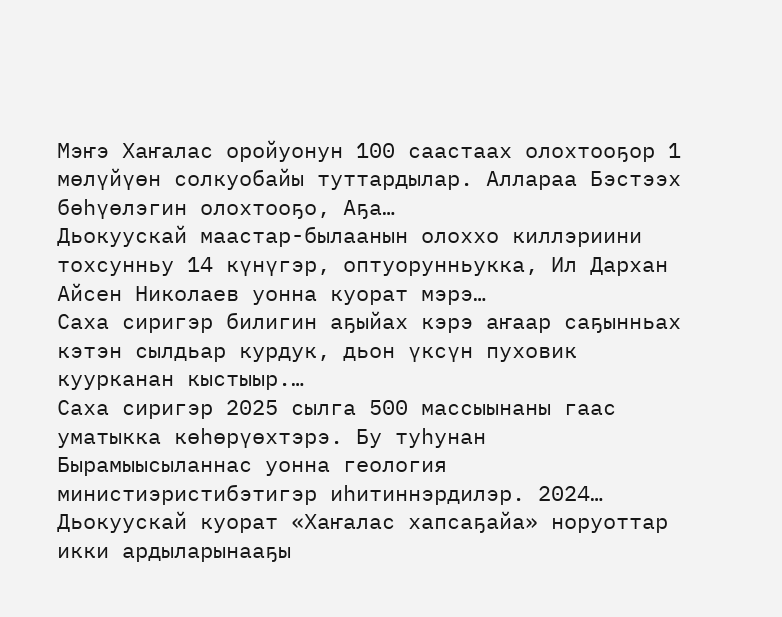Мэҥэ Хаҥалас оройуонун 100 саастаах олохтооҕор 1 мөлүйүөн солкуобайы туттардылар. Аллараа Бэстээх бөһүөлэгин олохтооҕо, Аҕа…
Дьокуускай маастар-былаанын олоххо киллэриини тохсунньу 14 күнүгэр, оптуорунньукка, Ил Дархан Айсен Николаев уонна куорат мэрэ…
Саха сиригэр билигин аҕыйах кэрэ аҥаар саҕынньах кэтэн сылдьар курдук, дьон үксүн пуховик куурканан кыстыыр.…
Саха сиригэр 2025 сылга 500 массыынаны гаас уматыкка көһөрүөхтэрэ. Бу туһунан Бырамыысыланнас уонна геология министиэристибэтигэр иһитиннэрдилэр. 2024…
Дьокуускай куорат «Хаҥалас хапсаҕайа» норуоттар икки ардыларынааҕы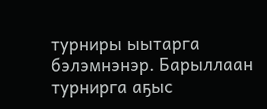турниры ыытарга бэлэмнэнэр. Барыллаан турнирга аҕыс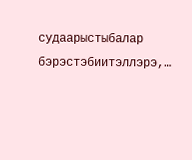судаарыстыбалар бэрэстэбиитэллэрэ,…